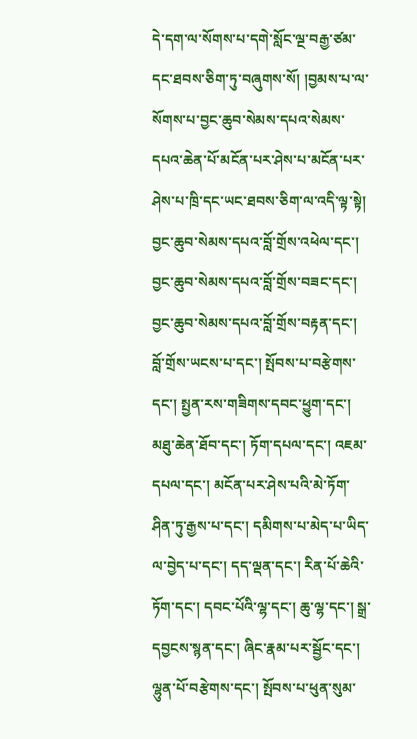དེ་དག་ལ་སོགས་པ་དགེ་སློང་ལྔ་བརྒྱ་ཙམ་དང་ཐབས་ཅིག་ཏུ་བཞུགས་སོ། །བྱམས་པ་ལ་སོགས་པ་བྱང་ཆུབ་སེམས་དཔའ་སེམས་དཔའ་ཆེན་པོ་མངོན་པར་ཤེས་པ་མངོན་པར་ཤེས་པ་ཁྲི་དང་ཡང་ཐབས་ཅིག་ལ་འདི་ལྟ་སྟེ། བྱང་ཆུབ་སེམས་དཔའ་བློ་གྲོས་འཕེལ་དང་། བྱང་ཆུབ་སེམས་དཔའ་བློ་གྲོས་བཟང་དང་། བྱང་ཆུབ་སེམས་དཔའ་བློ་གྲོས་བརྟན་དང་། བློ་གྲོས་ཡངས་པ་དང་། སྤོབས་པ་བརྩེགས་དང་། སྤྱན་རས་གཟིགས་དབང་ཕྱུག་དང་། མཐུ་ཆེན་ཐོབ་དང་། ཏོག་དཔལ་དང་། འཇམ་དཔལ་དང་། མངོན་པར་ཤེས་པའི་མེ་ཏོག་ཤིན་ཏུ་རྒྱས་པ་དང་། དམིགས་པ་མེད་པ་ཡིད་ལ་བྱེད་པ་དང་། དད་ལྡན་དང་། རིན་པོ་ཆེའི་ཏོག་དང་། དབང་པོའི་ལྷ་དང་། ཆུ་ལྷ་དང་། སྒྲ་དབྱངས་སྙན་དང་། ཞིང་རྣམ་པར་སྦྱོང་དང་། ལྷུན་པོ་བརྩེགས་དང་། སྤོབས་པ་ཕུན་སུམ་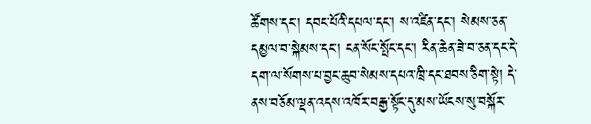ཚོགས་དང་། དབང་པོའི་དཔལ་དང་། ས་འཛིན་དང་། སེམས་ཅན་དམྱལ་བ་སྐེམས་དང་། ངན་སོང་སྤོང་དང་། རིན་ཆེན་ཟེ་བ་ཅན་དང་དེ་དག་ལ་སོགས་པ་བྱང་ཆུབ་སེམས་དཔའ་ཁྲི་དང་ཐབས་ཅིག་སྟེ། དེ་ནས་བཅོམ་ལྡན་འདས་འཁོར་བརྒྱ་སྟོང་དུ་མས་ཡོངས་སུ་བསྐོར་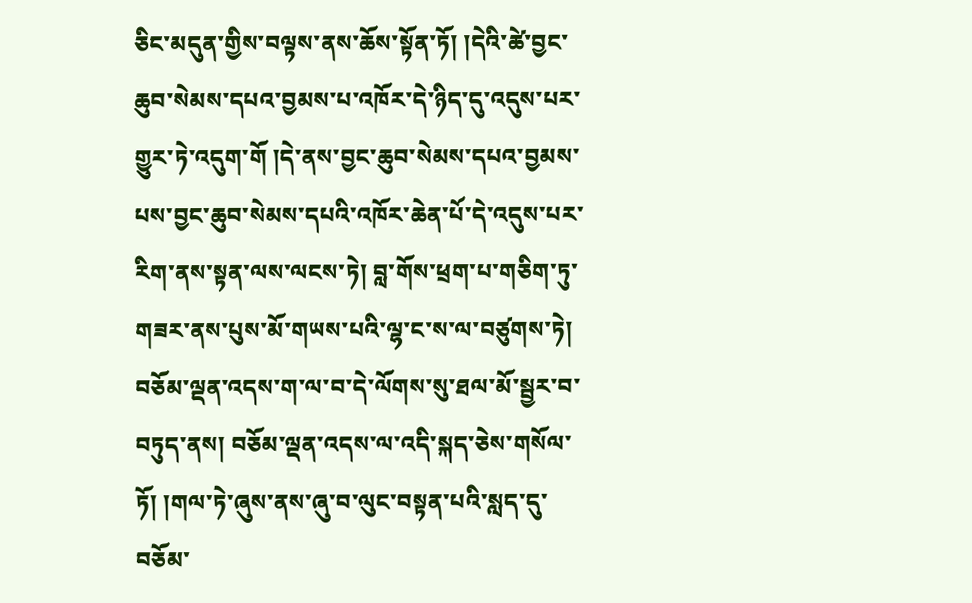ཅིང་མདུན་གྱིས་བལྟས་ནས་ཆོས་སྟོན་ཏོ། །དེའི་ཚེ་བྱང་ཆུབ་སེམས་དཔའ་བྱམས་པ་འཁོར་དེ་ཉིད་དུ་འདུས་པར་གྱུར་ཏེ་འདུག་གོ །དེ་ནས་བྱང་ཆུབ་སེམས་དཔའ་བྱམས་པས་བྱང་ཆུབ་སེམས་དཔའི་འཁོར་ཆེན་པོ་དེ་འདུས་པར་རིག་ནས་སྟན་ལས་ལངས་ཏེ། བླ་གོས་ཕྲག་པ་གཅིག་ཏུ་གཟར་ནས་པུས་མོ་གཡས་པའི་ལྷ་ང་ས་ལ་བཙུགས་ཏེ། བཅོམ་ལྡན་འདས་ག་ལ་བ་དེ་ལོགས་སུ་ཐལ་མོ་སྦྱར་བ་བཏུད་ནས། བཅོམ་ལྡན་འདས་ལ་འདི་སྐད་ཅེས་གསོལ་ཏོ། །གལ་ཏེ་ཞུས་ནས་ཞུ་བ་ལུང་བསྟན་པའི་སླད་དུ་བཅོམ་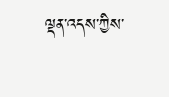ལྡན་འདས་ཀྱིས་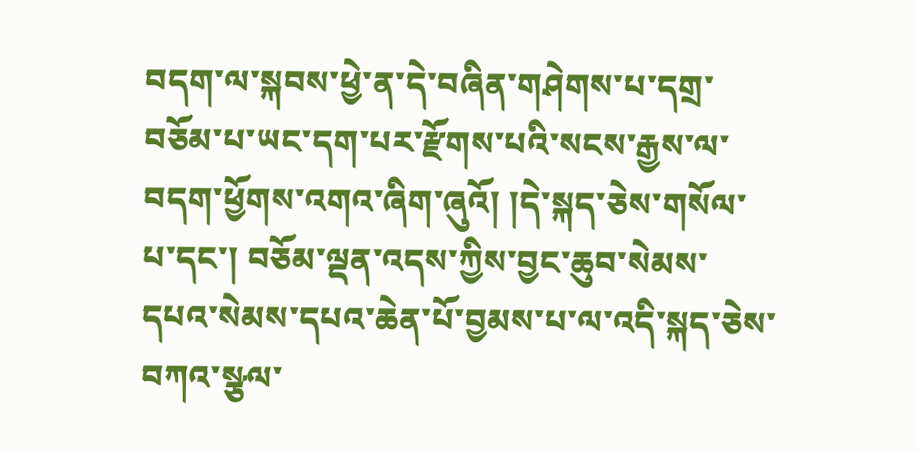བདག་ལ་སྐབས་ཕྱེ་ན་དེ་བཞིན་གཤེགས་པ་དགྲ་བཅོམ་པ་ཡང་དག་པར་རྫོགས་པའི་སངས་རྒྱས་ལ་བདག་ཕྱོགས་འགའ་ཞིག་ཞུའོ། །དེ་སྐད་ཅེས་གསོལ་པ་དང་། བཅོམ་ལྡན་འདས་ཀྱིས་བྱང་ཆུབ་སེམས་དཔའ་སེམས་དཔའ་ཆེན་པོ་བྱམས་པ་ལ་འདི་སྐད་ཅེས་བཀའ་སྩལ་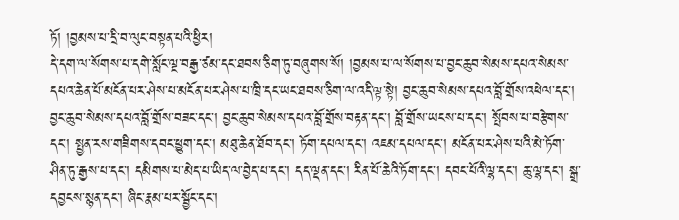ཏོ། །བྱམས་པ་དྲི་བ་ལུང་བསྟན་པའི་ཕྱིར།
དེ་དག་ལ་སོགས་པ་དགེ་སློང་ལྔ་བརྒྱ་ཙམ་དང་ཐབས་ཅིག་ཏུ་བཞུགས་སོ། །བྱམས་པ་ལ་སོགས་པ་བྱང་ཆུབ་སེམས་དཔའ་སེམས་དཔའ་ཆེན་པོ་མངོན་པར་ཤེས་པ་མངོན་པར་ཤེས་པ་ཁྲི་དང་ཡང་ཐབས་ཅིག་ལ་འདི་ལྟ་སྟེ། བྱང་ཆུབ་སེམས་དཔའ་བློ་གྲོས་འཕེལ་དང་། བྱང་ཆུབ་སེམས་དཔའ་བློ་གྲོས་བཟང་དང་། བྱང་ཆུབ་སེམས་དཔའ་བློ་གྲོས་བརྟན་དང་། བློ་གྲོས་ཡངས་པ་དང་། སྤོབས་པ་བརྩེགས་དང་། སྤྱན་རས་གཟིགས་དབང་ཕྱུག་དང་། མཐུ་ཆེན་ཐོབ་དང་། ཏོག་དཔལ་དང་། འཇམ་དཔལ་དང་། མངོན་པར་ཤེས་པའི་མེ་ཏོག་ཤིན་ཏུ་རྒྱས་པ་དང་། དམིགས་པ་མེད་པ་ཡིད་ལ་བྱེད་པ་དང་། དད་ལྡན་དང་། རིན་པོ་ཆེའི་ཏོག་དང་། དབང་པོའི་ལྷ་དང་། ཆུ་ལྷ་དང་། སྒྲ་དབྱངས་སྙན་དང་། ཞིང་རྣམ་པར་སྦྱོང་དང་།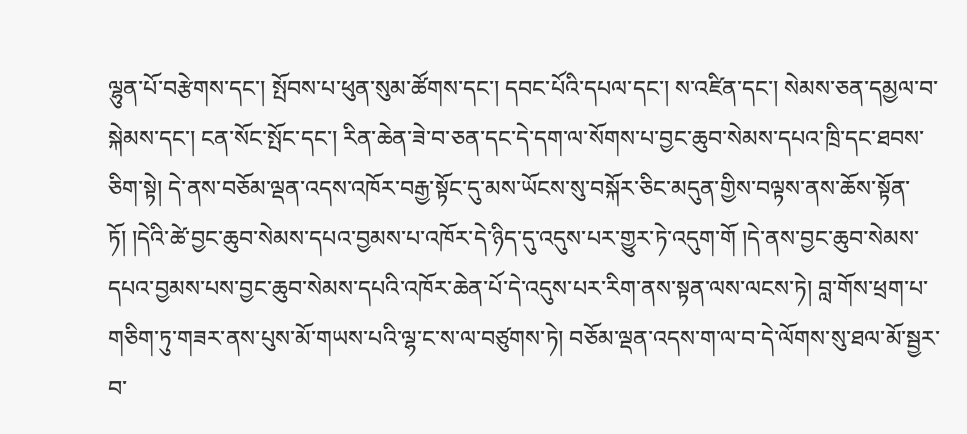ལྷུན་པོ་བརྩེགས་དང་། སྤོབས་པ་ཕུན་སུམ་ཚོགས་དང་། དབང་པོའི་དཔལ་དང་། ས་འཛིན་དང་། སེམས་ཅན་དམྱལ་བ་སྐེམས་དང་། ངན་སོང་སྤོང་དང་། རིན་ཆེན་ཟེ་བ་ཅན་དང་དེ་དག་ལ་སོགས་པ་བྱང་ཆུབ་སེམས་དཔའ་ཁྲི་དང་ཐབས་ཅིག་སྟེ། དེ་ནས་བཅོམ་ལྡན་འདས་འཁོར་བརྒྱ་སྟོང་དུ་མས་ཡོངས་སུ་བསྐོར་ཅིང་མདུན་གྱིས་བལྟས་ནས་ཆོས་སྟོན་ཏོ། །དེའི་ཚེ་བྱང་ཆུབ་སེམས་དཔའ་བྱམས་པ་འཁོར་དེ་ཉིད་དུ་འདུས་པར་གྱུར་ཏེ་འདུག་གོ །དེ་ནས་བྱང་ཆུབ་སེམས་དཔའ་བྱམས་པས་བྱང་ཆུབ་སེམས་དཔའི་འཁོར་ཆེན་པོ་དེ་འདུས་པར་རིག་ནས་སྟན་ལས་ལངས་ཏེ། བླ་གོས་ཕྲག་པ་གཅིག་ཏུ་གཟར་ནས་པུས་མོ་གཡས་པའི་ལྷ་ང་ས་ལ་བཙུགས་ཏེ། བཅོམ་ལྡན་འདས་ག་ལ་བ་དེ་ལོགས་སུ་ཐལ་མོ་སྦྱར་བ་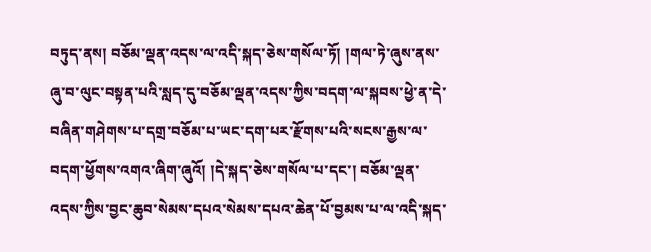བཏུད་ནས། བཅོམ་ལྡན་འདས་ལ་འདི་སྐད་ཅེས་གསོལ་ཏོ། །གལ་ཏེ་ཞུས་ནས་ཞུ་བ་ལུང་བསྟན་པའི་སླད་དུ་བཅོམ་ལྡན་འདས་ཀྱིས་བདག་ལ་སྐབས་ཕྱེ་ན་དེ་བཞིན་གཤེགས་པ་དགྲ་བཅོམ་པ་ཡང་དག་པར་རྫོགས་པའི་སངས་རྒྱས་ལ་བདག་ཕྱོགས་འགའ་ཞིག་ཞུའོ། །དེ་སྐད་ཅེས་གསོལ་པ་དང་། བཅོམ་ལྡན་འདས་ཀྱིས་བྱང་ཆུབ་སེམས་དཔའ་སེམས་དཔའ་ཆེན་པོ་བྱམས་པ་ལ་འདི་སྐད་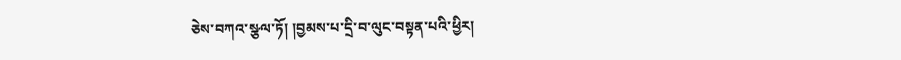ཅེས་བཀའ་སྩལ་ཏོ། །བྱམས་པ་དྲི་བ་ལུང་བསྟན་པའི་ཕྱིར།